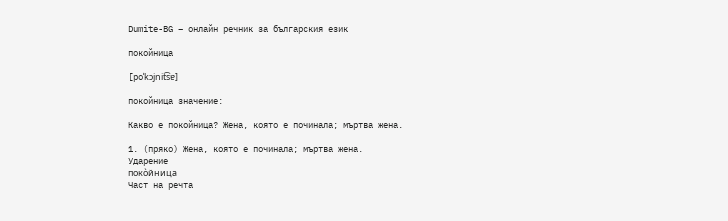Dumite-BG – онлайн речник за българския език

покойница

[poˈkɔjnit͡sɐ]

покойница значение:

Какво е покойница? Жена, която е починала; мъртва жена.

1. (пряко) Жена, която е починала; мъртва жена.
Ударение
поко̀йница
Част на речта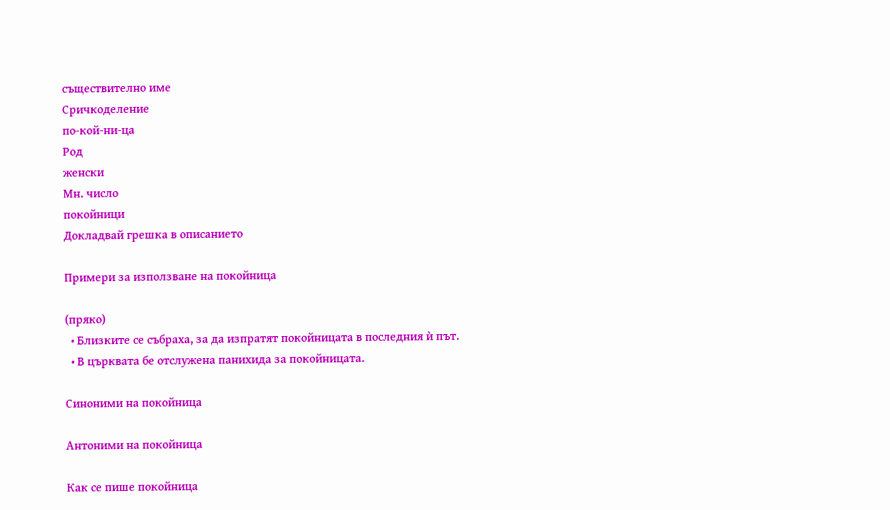съществително име
Сричкоделение
по-кой-ни-ца
Род
женски
Мн. число
покойници
Докладвай грешка в описанието

Примери за използване на покойница

(пряко)
  • Близките се събраха, за да изпратят покойницата в последния ѝ път.
  • В църквата бе отслужена панихида за покойницата.

Синоними на покойница

Антоними на покойница

Как се пише покойница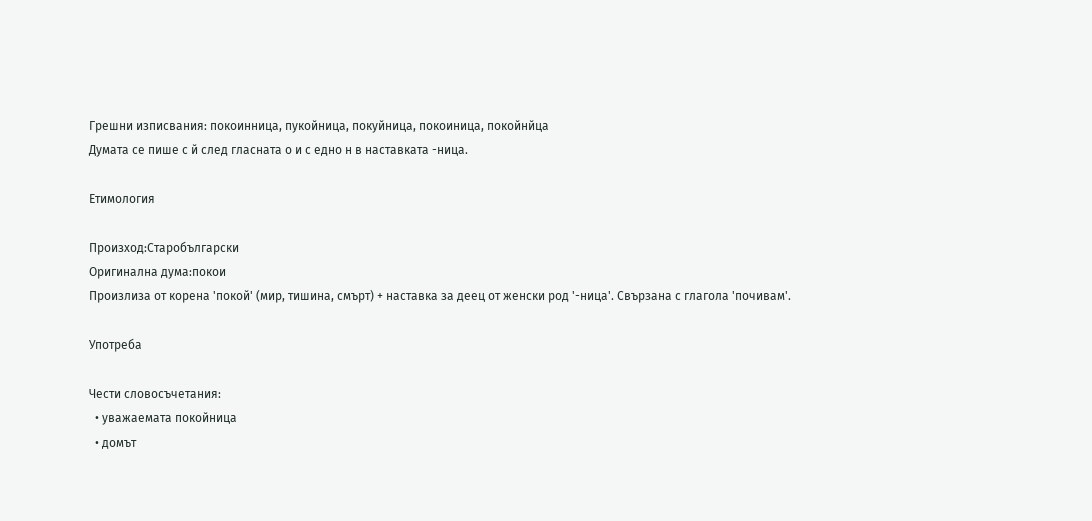Грешни изписвания: покоинница, пукойница, покуйница, покоиница, покойнйца
Думата се пише с й след гласната о и с едно н в наставката -ница.

Етимология

Произход:Старобългарски
Оригинална дума:покои
Произлиза от корена 'покой' (мир, тишина, смърт) + наставка за деец от женски род '-ница'. Свързана с глагола 'почивам'.

Употреба

Чести словосъчетания:
  • уважаемата покойница
  • домът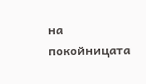на покойницата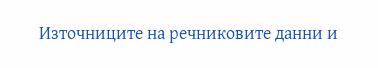Източниците на речниковите данни и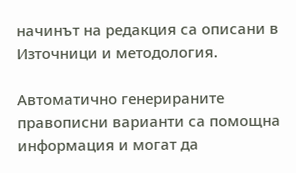начинът на редакция са описани в Източници и методология.

Автоматично генерираните правописни варианти са помощна информация и могат да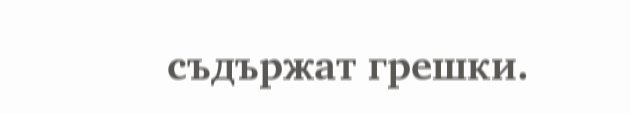съдържат грешки.